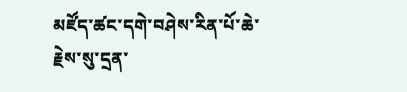མཛོད་ཚང་དགེ་བཤེས་རིན་པོ་ཆེ་རྗེས་སུ་དྲན་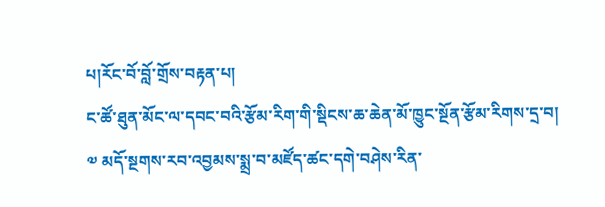པ།རོང་བོ་བློ་གྲོས་བརྟན་པ།
ང་ཚོ་ཐུན་མོང་ལ་དབང་བའི་རྩོམ་རིག་གི་སྡིངས་ཆ་ཆེན་མོ་ཁྱུང་སྔོན་རྩོམ་རིགས་དྲ་བ།
༧ མདོ་སྔགས་རབ་འབྱམས་སྨྲ་བ་མཛོད་ཚང་དགེ་བཤེས་རིན་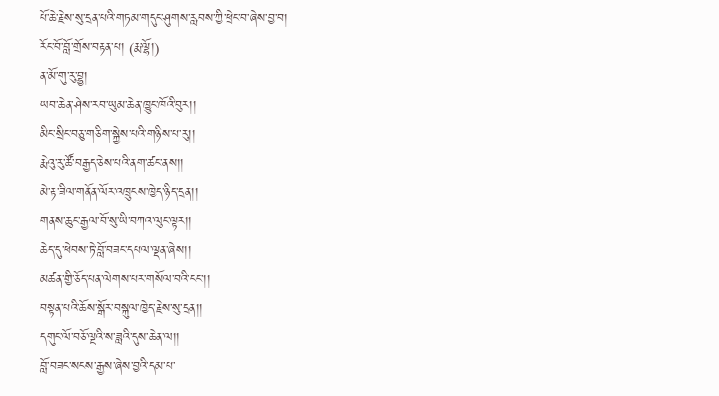པོ་ཆེ་རྗེས་སུ་དྲན་པའི་གཏམ་གདུང་ཤུགས་རླབས་ཀྱི་ཕྲེང་བ་ཞེས་བྱ་བ།
རོང་བོ་བློ་གྲོས་བརྟན་པ། (རྨ་ལྷོ།)
ན་མོ་གུ་རུ་བྷྱ།
ཡབ་ཆེན་ཤེས་རབ་ཡུམ་ཆེན་ཁྱུང་ཁོའི་བུར།།
མིང་སྲིང་བཅུ་གཅིག་སྐྱེས་པའི་གཉིས་པ་རུ།།
རྨེའུ་རུ་ཚོ་བརྒྱད་ཅེས་པའི་ནག་ཚང་ནས།།
མེ་རྟ་ཟིལ་གནོན་ལོར་འཁྲུངས་ཁྱེད་ཉིད་དྲན།།
གནས་ཆུང་རྒྱལ་བོ་སུ་ཡི་བཀའ་ལུང་ལྟར།།
ཆེད་དུ་ཕེབས་ཏེ་བློ་བཟང་དཔལ་ལྡན་ཞེས།།
མཚན་གྱི་ཅོད་པན་ལེགས་པར་གསོལ་བའི་ངང་།།
བསྟན་པའི་ཆོས་སྒོར་བསྐུལ་ཁྱེད་རྗེས་སུ་དྲན།།
དགུང་ལོ་བཅོ་ལྔའི་ས་ཟླའི་དུས་ཆེན་ལ།།
བློ་བཟང་སངས་རྒྱས་ཞེས་བྱའི་དམ་པ་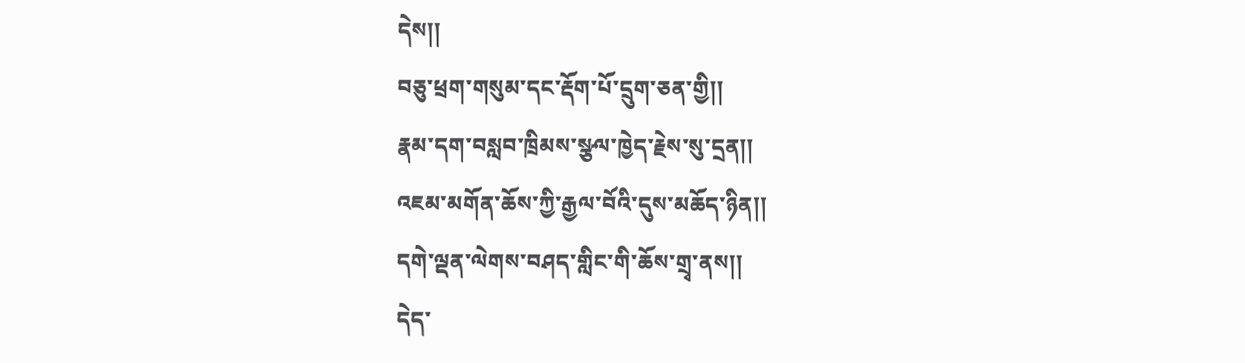དེས།།
བཅུ་ཕྲག་གསུམ་དང་རྡོག་པོ་དྲུག་ཅན་གྱི།།
རྣམ་དག་བསླབ་ཁྲིམས་སྩལ་ཁྱེད་རྗེས་སུ་དྲན།།
འཇམ་མགོན་ཆོས་ཀྱི་རྒྱལ་བོའི་དུས་མཆོད་ཉིན།།
དགེ་ལྡན་ལེགས་བཤད་གླིང་གི་ཆོས་གྲྭ་ནས།།
དེད་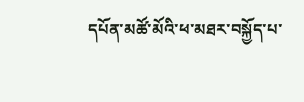དཔོན་མཚོ་མོའི་ཕ་མཐར་བསྐྱོད་པ་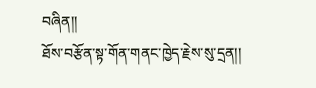བཞིན།།
ཐོས་བརྩོན་སྟ་གོན་གནང་ཁྱེད་རྗེས་སུ་དྲན།།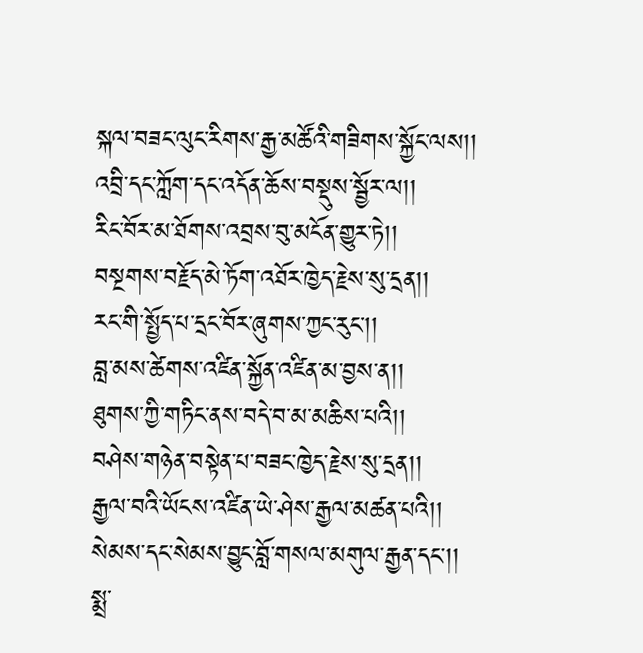སྐལ་བཟང་ལུང་རིགས་རྒྱ་མཚོའི་གཟིགས་སྐྱོང་ལས།།
འབྲི་དང་ཀློག་དང་འདོན་ཆོས་བསྡུས་སྦྱོར་ལ།།
རིང་བོར་མ་ཐོགས་འབྲས་བུ་མངོན་གྱུར་ཏེ།།
བསྔགས་བརྗོད་མེ་ཏོག་འཐོར་ཁྱེད་རྗེས་སུ་དྲན།།
རང་གི་སྤྱོད་པ་དྲང་བོར་ཞུགས་ཀྱང་རུང་།།
བླ་མས་ཚེགས་འཛིན་སྐྱོན་འཛིན་མ་བྱས་ན།།
ཐུགས་ཀྱི་གཏིང་ནས་བདེ་བ་མ་མཆིས་པའི།།
བཤེས་གཉེན་བསྟེན་པ་བཟང་ཁྱེད་རྗེས་སུ་དྲན།།
རྒྱལ་བའི་ཡོངས་འཛིན་ཡེ་ཤེས་རྒྱལ་མཚན་པའི།།
སེམས་དང་སེམས་བྱུང་བློ་གསལ་མགུལ་རྒྱན་དང་།།
སྨྲ་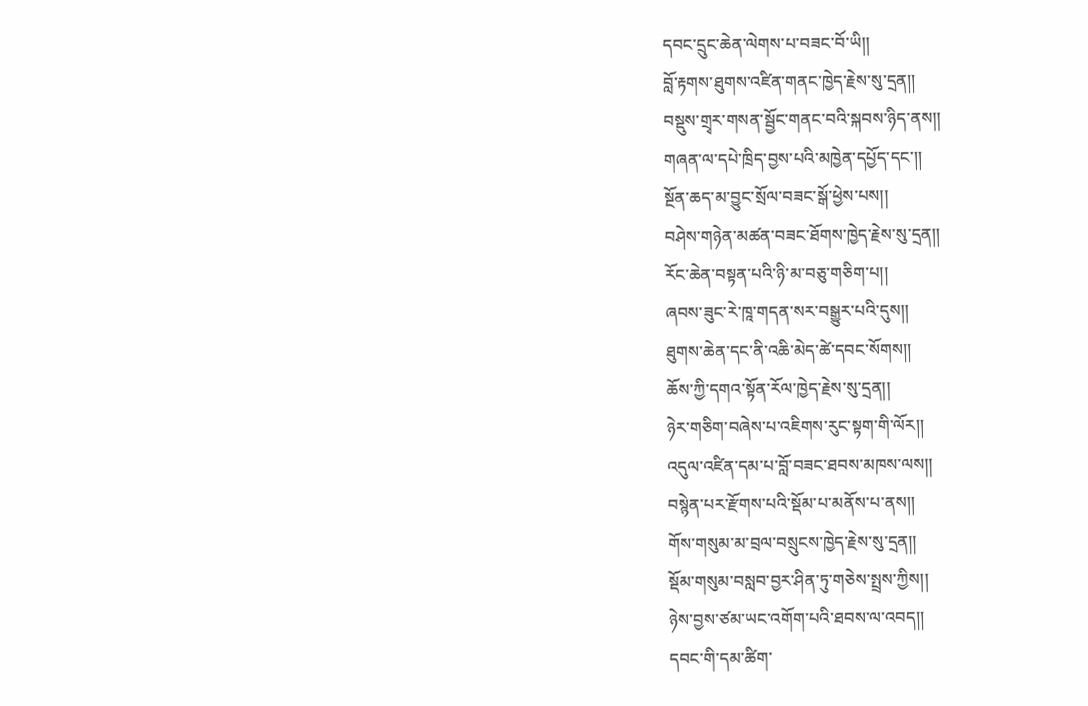དབང་དྲུང་ཆེན་ལེགས་པ་བཟང་བོ་ཡི།།
བློ་རྟགས་ཐུགས་འཛིན་གནང་ཁྱེད་རྗེས་སུ་དྲན།།
བསྡུས་གྲྭར་གསན་སྦྱོང་གནང་བའི་སྐབས་ཉིད་ནས།།
གཞན་ལ་དཔེ་ཁྲིད་བྱས་པའི་མཁྱེན་དཔྱོད་དང་།།
སྔོན་ཆད་མ་བྱུང་སྲོལ་བཟང་སྒོ་ཕྱེས་པས།།
བཤེས་གཉེན་མཚན་བཟང་ཐོགས་ཁྱེད་རྗེས་སུ་དྲན།།
རོང་ཆེན་བསྟན་པའི་ཉི་མ་བཅུ་གཅིག་པ།།
ཞབས་ཟུང་རེ་ཁཱ་གདན་སར་བསྒྱུར་པའི་དུས།།
ཐུགས་ཆེན་དང་ནི་འཆི་མེད་ཚེ་དབང་སོགས།།
ཆོས་ཀྱི་དགའ་སྟོན་རོལ་ཁྱེད་རྗེས་སུ་དྲན།།
ཉེར་གཅིག་བཞེས་པ་འཇིགས་རུང་སྟག་གི་ལོར།།
འདུལ་འཛིན་དམ་པ་བློ་བཟང་ཐབས་མཁས་ལས།།
བསྙེན་པར་རྫོགས་པའི་སྡོམ་པ་མནོས་པ་ནས།།
གོས་གསུམ་མ་བྲལ་བསྲུངས་ཁྱེད་རྗེས་སུ་དྲན།།
སྡོམ་གསུམ་བསླབ་བྱར་ཤིན་ཏུ་གཅེས་སྤྲས་ཀྱིས།།
ཉེས་བྱས་ཙམ་ཡང་འགོག་པའི་ཐབས་ལ་འབད།།
དབང་གི་དམ་ཚིག་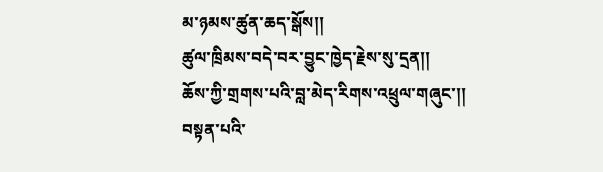མ་ཉམས་ཚུན་ཆད་སྒོས།།
ཚུལ་ཁྲིམས་བདེ་བར་བྱུང་ཁྱེད་རྗེས་སུ་དྲན།།
ཆོས་ཀྱི་གྲགས་པའི་བླ་མེད་རིགས་འཕྲུལ་གཞུང་།།
བསྟན་པའི་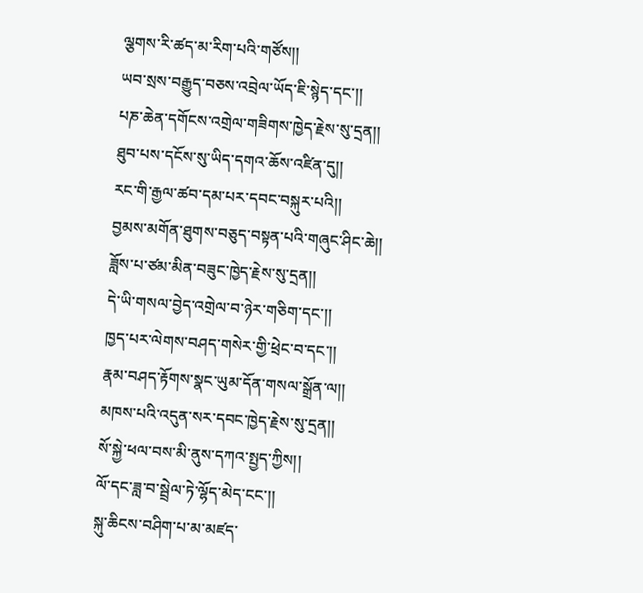ལྕགས་རི་ཚད་མ་རིག་པའི་གཙོས།།
ཡབ་སྲས་བརྒྱུད་བཅས་འབྲེལ་ཡོད་ཇི་སྙེད་དང་།།
པཎ་ཆེན་དགོངས་འགྲེལ་གཟིགས་ཁྱེད་རྗེས་སུ་དྲན།།
ཐུབ་པས་དངོས་སུ་ཡིད་དགའ་ཆོས་འཛིན་དུ།།
རང་གི་རྒྱལ་ཚབ་དམ་པར་དབང་བསྐུར་པའི།།
བྱམས་མགོན་ཐུགས་བཅུད་བསྟན་པའི་གཞུང་ཤིང་ཆེ།།
ཟློས་པ་ཙམ་མིན་བཟུང་ཁྱེད་རྗེས་སུ་དྲན།།
དེ་ཡི་གསལ་བྱེད་འགྲེལ་བ་ཉེར་གཅིག་དང་།།
ཁྱད་པར་ལེགས་བཤད་གསེར་གྱི་ཕྲེང་བ་དང་།།
རྣམ་བཤད་རྟོགས་སྣང་ཡུམ་དོན་གསལ་སྒྲོན་ལ།།
མཁས་པའི་འདུན་སར་དབང་ཁྱེད་རྗེས་སུ་དྲན།།
སོ་སྐྱེ་ཕལ་བས་མི་ནུས་དཀའ་སྤྱད་ཀྱིས།།
ལོ་དང་ཟླ་བ་སྦྲེལ་ཏེ་ལྷོད་མེད་ངང་།།
སྐུ་ཆིངས་བཤིག་པ་མ་མཛད་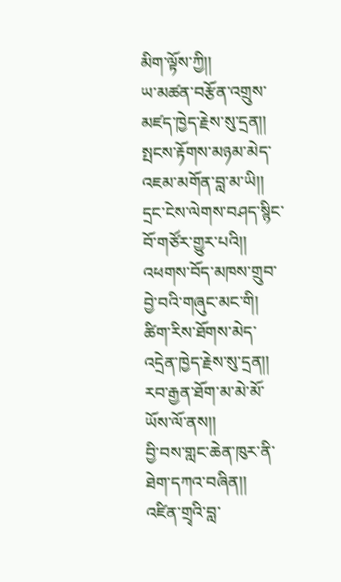མིག་ལྟོས་ཀྱི།།
ཡ་མཚན་བརྩོན་འགྲུས་མཛད་ཁྱེད་རྗེས་སུ་དྲན།།
སྤངས་རྟོགས་མཉམ་མེད་འཇམ་མགོན་བླ་མ་ཡི།།
དྲང་ངེས་ལེགས་བཤད་སྙིང་བོ་གཙོར་གྱུར་པའི།།
འཕགས་བོད་མཁས་གྲུབ་བྱེ་བའི་གཞུང་མང་གི།
ཚིག་རིས་ཐོགས་མེད་འདྲེན་ཁྱེད་རྗེས་སུ་དྲན།།
རབ་རྒྱན་ཐོག་མ་མེ་མོ་ཡོས་ལོ་ནས།།
བྱི་བས་གླང་ཆེན་ཁུར་ནི་ཐེག་དཀའ་བཞིན།།
འཛིན་གྲྭའི་བླ་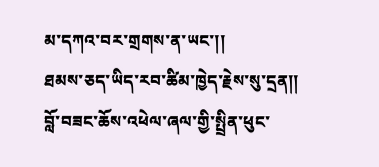མ་དཀའ་བར་གྲགས་ན་ཡང་།།
ཐམས་ཅད་ཡིད་རབ་ཚིམ་ཁྱེད་རྗེས་སུ་དྲན།།
བློ་བཟང་ཆོས་འཕེལ་ཞལ་གྱི་སྤྲིན་ཕུང་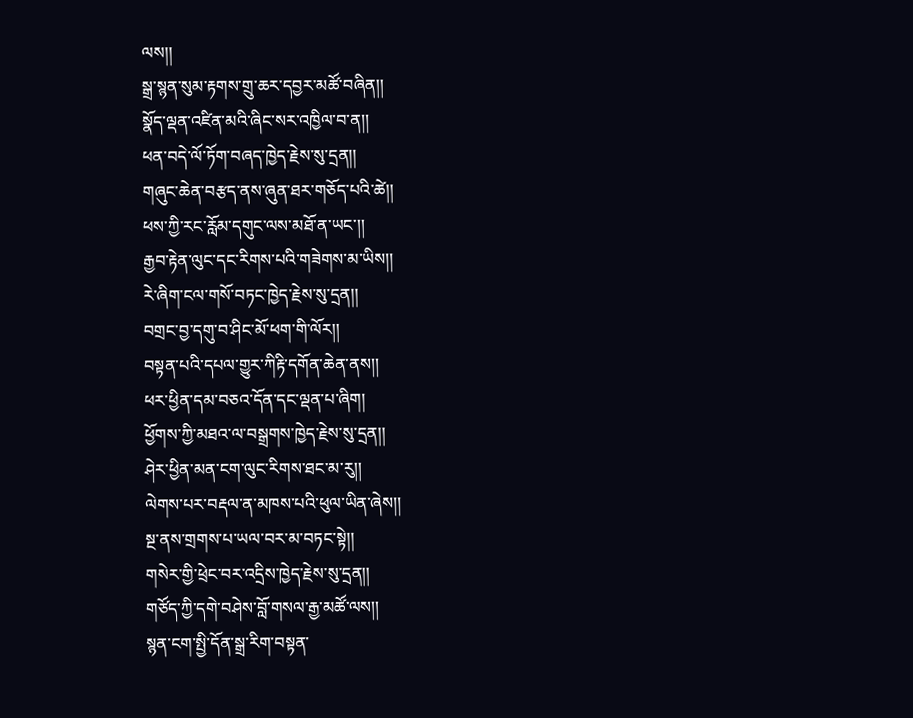ལས།།
སྒྲ་སྙན་སུམ་རྟགས་གྲུ་ཆར་དབྱར་མཚོ་བཞིན།།
སྣོད་ལྡན་འཛིན་མའི་ཞིང་སར་འཁྱིལ་བ་ན།།
ཕན་བདེ་ལོ་ཏོག་བཞད་ཁྱེད་རྗེས་སུ་དྲན།།
གཞུང་ཆེན་བརྩད་ནས་ཞུན་ཐར་གཅོད་པའི་ཚེ།།
ཕས་ཀྱི་རང་རློམ་དགུང་ལས་མཐོ་ན་ཡང་།།
རྒྱབ་རྟེན་ལུང་དང་རིགས་པའི་གཟེགས་མ་ཡིས།།
རེ་ཞིག་ངལ་གསོ་བཏང་ཁྱེད་རྗེས་སུ་དྲན།།
བགྲང་བྱ་དགུ་བ་ཤིང་མོ་ཕག་གི་ལོར།།
བསྟན་པའི་དཔལ་གྱུར་ཀིརྟི་དགོན་ཆེན་ནས།།
ཕར་ཕྱིན་དམ་བཅའ་དོན་དང་ལྡན་པ་ཞིག།
ཕྱོགས་ཀྱི་མཐའ་ལ་བསྒྲགས་ཁྱེད་རྗེས་སུ་དྲན།།
ཤེར་ཕྱིན་མན་ངག་ལུང་རིགས་ཐང་མ་རུ།།
ལེགས་པར་བརྡལ་ན་མཁས་པའི་ཕུལ་ཡིན་ཞེས།།
སྔ་ནས་གྲགས་པ་ཡལ་བར་མ་བཏང་སྟེ།།
གསེར་གྱི་ཕྲེང་བར་འདྲིས་ཁྱེད་རྗེས་སུ་དྲན།།
གཙོད་ཀྱི་དགེ་བཤེས་བློ་གསལ་རྒྱ་མཚོ་ལས།།
སྙན་ངག་སྤྱི་དོན་སྒྲ་རིག་བསྟན་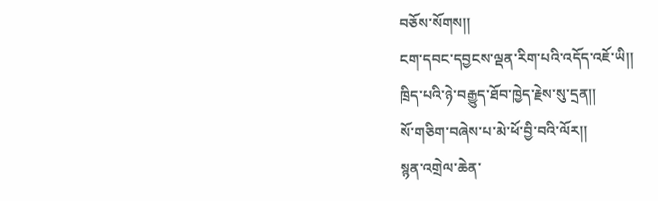བཅོས་སོགས།།
ངག་དབང་དབྱངས་ལྡན་རིག་པའི་འདོད་འཇོ་ཡི།།
ཁྲིད་པའི་ཉེ་བརྒྱུད་ཐོབ་ཁྱེད་རྗེས་སུ་དྲན།།
སོ་གཅིག་བཞེས་པ་མེ་ཕོ་བྱི་བའི་ལོར།།
སྙན་འགྲེལ་ཆེན་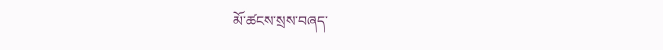མོ་ཚངས་སྲས་བཞད་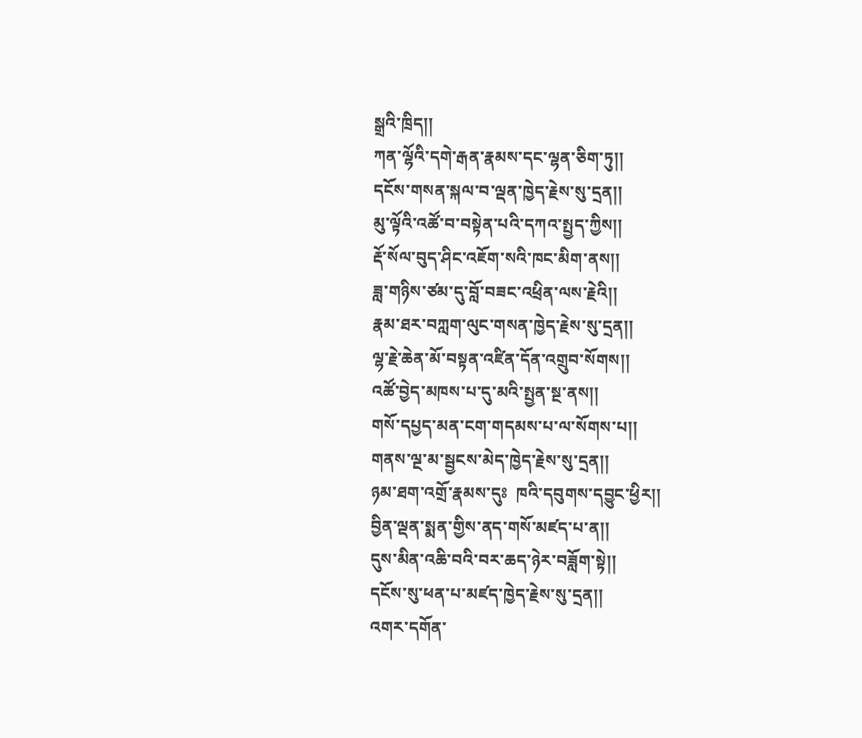སྒྲའི་ཁྲིད།།
ཀན་ལྷོའི་དགེ་རྒན་རྣམས་དང་ལྷན་ཅིག་ཏུ།།
དངོས་གསན་སྐལ་བ་ལྡན་ཁྱེད་རྗེས་སུ་དྲན།།
མུ་ལྟོའི་འཚོ་བ་བསྟེན་པའི་དཀའ་སྤྱད་ཀྱིས།།
རྡོ་སོལ་བུད་ཤིང་འཇོག་སའི་ཁང་མིག་ནས།།
ཟླ་གཉིས་ཙམ་དུ་བློ་བཟང་འཕྲིན་ལས་རྗེའི།།
རྣམ་ཐར་བཀླག་ལུང་གསན་ཁྱེད་རྗེས་སུ་དྲན།།
ལྷ་རྗེ་ཆེན་མོ་བསྟན་འཛིན་དོན་འགྲུབ་སོགས།།
འཚོ་བྱེད་མཁས་པ་དུ་མའི་སྤྱན་སྔ་ནས།།
གསོ་དཔྱད་མན་ངག་གདམས་པ་ལ་སོགས་པ།།
གནས་ལྔ་མ་སྦྱངས་མེད་ཁྱེད་རྗེས་སུ་དྲན།།
ཉམ་ཐག་འགྲོ་རྣམས་དུཿ  ཁའི་དབུགས་དབྱུང་ཕྱིར།།
བྱིན་ལྡན་སྨན་གྱིས་ནད་གསོ་མཛད་པ་ན།།
དུས་མིན་འཆི་བའི་བར་ཆད་ཉེར་བཟློག་སྟེ།།
དངོས་སུ་ཕན་པ་མཛད་ཁྱེད་རྗེས་སུ་དྲན།།
འགར་དགོན་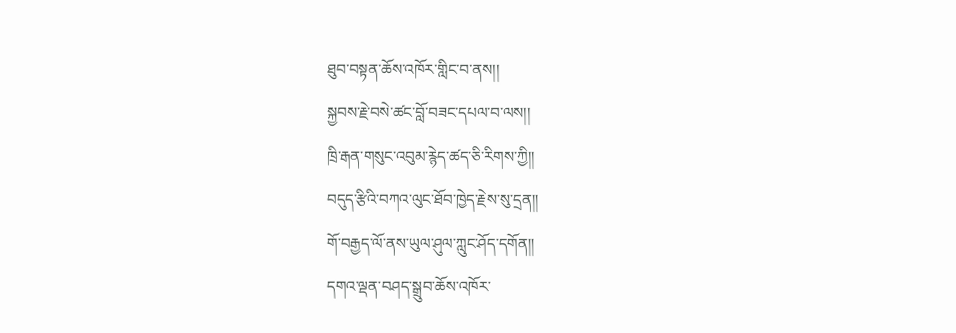ཐུབ་བསྟན་ཆོས་འཁོར་གླིང་བ་ནས།།
སྐྱབས་རྗེ་བསེ་ཚང་བློ་བཟང་དཔལ་བ་ལས།།
ཁྲི་རྒན་གསུང་འབུམ་རྙེད་ཚད་ཅི་རིགས་ཀྱི།།
བདུད་རྩིའི་བཀའ་ལུང་ཐོབ་ཁྱེད་རྗེས་སུ་དྲན།།
གོ་བརྒྱད་ལོ་ནས་ཡུལ་ཤུལ་ཀླུང་ཤོད་དགོན།།
དགའ་ལྡན་བཤད་སྒྲུབ་ཆོས་འཁོར་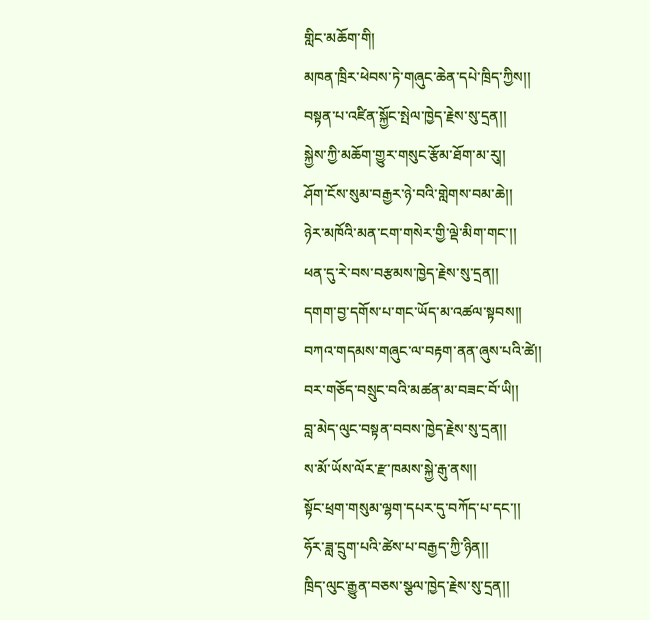གླིང་མཆོག་གི།
མཁན་ཁྲིར་ཕེབས་ཏེ་གཞུང་ཆེན་དཔེ་ཁྲིད་ཀྱིས།།
བསྟན་པ་འཛིན་སྐྱོང་སྤེལ་ཁྱེད་རྗེས་སུ་དྲན།།
སྐྱེས་ཀྱི་མཆོག་གྱུར་གསུང་རྩོམ་ཐོག་མ་རུ།།
ཤོག་ངོས་སུམ་བརྒྱར་ཉེ་བའི་གླེགས་བམ་ཆེ།།
ཉེར་མཁོའི་མན་ངག་གསེར་གྱི་ལྡེ་མིག་གང་།།
ཕན་དུ་རེ་བས་བརྩམས་ཁྱེད་རྗེས་སུ་དྲན།།
དགག་བྱ་དགོས་པ་གང་ཡོད་མ་འཚལ་སྟབས།།
བཀའ་གདམས་གཞུང་ལ་བརྟག་ནན་ཞུས་པའི་ཚེ།།
བར་གཅོད་བསྲུང་བའི་མཚན་མ་བཟང་བོ་ཡི།།
བླ་མེད་ལུང་བསྟན་བབས་ཁྱེད་རྗེས་སུ་དྲན།།
ས་མོ་ཡོས་ལོར་རྫ་ཁམས་སྐྱེ་རྒུ་ནས།།
སྟོང་ཕྲག་གསུམ་ལྷག་དཔར་དུ་བཀོད་པ་དང་།།
ཧོར་ཟླ་དྲུག་པའི་ཚེས་པ་བརྒྱད་ཀྱི་ཉིན།།
ཁྲིད་ལུང་རྒྱུན་བཅས་སྩལ་ཁྱེད་རྗེས་སུ་དྲན།།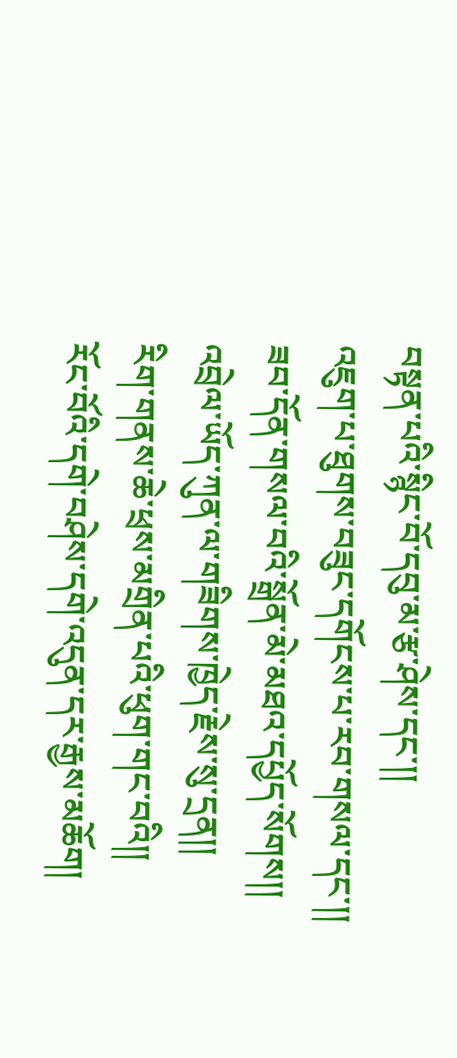བསྟན་པའི་སྙིང་བོ་དབུ་མ་རྩ་ཤེས་དང་།།
འཇུག་པ་ཐུགས་བཟུང་དགོངས་པ་རབ་གསལ་དང་།།
ཟབ་དོན་གསལ་བའི་སྒྲོན་མེ་མཐའ་དཔྱོད་སོགས།།
འབྲེལ་ཡོད་ཀུན་ལ་གཟིགས་ཁྱེད་རྗེས་སུ་དྲན།།
རིག་གནས་ཆེ་ཕྲས་མགྲིན་པའི་ཕུག་གང་བའི།།
རོང་བོའི་དགེ་བཤེས་དགེ་འདུན་དར་རྒྱས་མཆོག།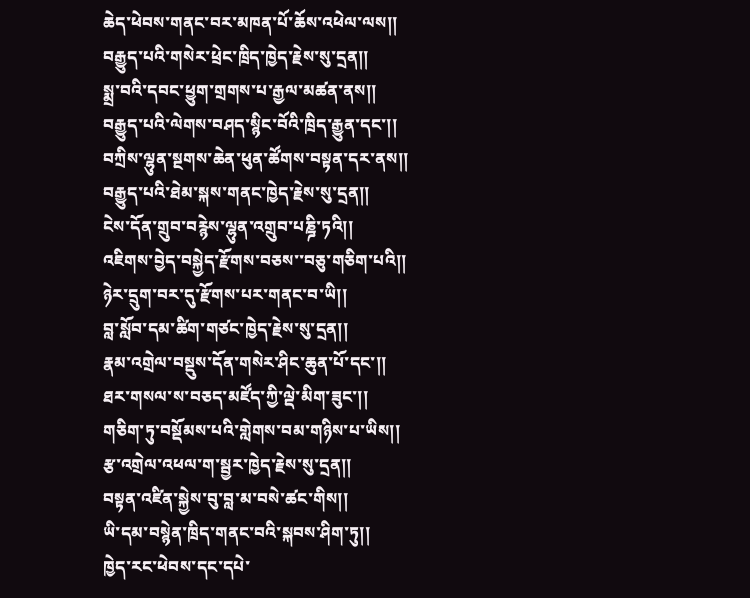ཆེད་ཕེབས་གནང་བར་མཁན་པོ་ཆོས་འཕེལ་ལས།།
བརྒྱུད་པའི་གསེར་ཕྲེང་ཁྲིད་ཁྱེད་རྗེས་སུ་དྲན།།
སྨྲ་བའི་དབང་ཕྱུག་གྲགས་པ་རྒྱལ་མཚན་ནས།།
བརྒྱུད་པའི་ལེགས་བཤད་སྙིང་བོའི་ཁྲིད་རྒྱུན་དང་།།
བཀྲིས་ལྷུན་སྔགས་ཆེན་ཕུན་ཚོགས་བསྟན་དར་ནས།།
བརྒྱུད་པའི་ཐེམ་སྐས་གནང་ཁྱེད་རྗེས་སུ་དྲན།།
ངེས་དོན་གྲུབ་བརྙེས་ལྷུན་འགྲུབ་པཎྜི་ཏའི།།
འཇིགས་བྱེད་བསྐྱེད་རྫོགས་བཅས་་བཅུ་གཅིག་པའི།།
ཉེར་དྲུག་བར་དུ་རྫོགས་པར་གནང་བ་ཡི།།
བླ་སློབ་དམ་ཚིག་གཙང་ཁྱེད་རྗེས་སུ་དྲན།།
རྣམ་འགྲེལ་བསྡུས་དོན་གསེར་ཤིང་ཆུན་པོ་དང་།།
ཐར་གསལ་ས་བཅད་མཛོད་ཀྱི་ལྡེ་མིག་ཟུང་།།
གཅིག་ཏུ་བསྡོམས་པའི་གླེགས་བམ་གཉིས་པ་ཡིས།།
རྩ་འགྲེལ་འཕལ་ག་སྦྱར་ཁྱེད་རྗེས་སུ་དྲན།།
བསྟན་འཛིན་སྐྱེས་བུ་བླ་མ་བསེ་ཚང་གིས།།
ཡི་དམ་བསྙེན་ཁྲིད་གནང་བའི་སྐབས་ཤིག་ཏུ།།
ཁྱེད་རང་ཕེབས་དང་དཔེ་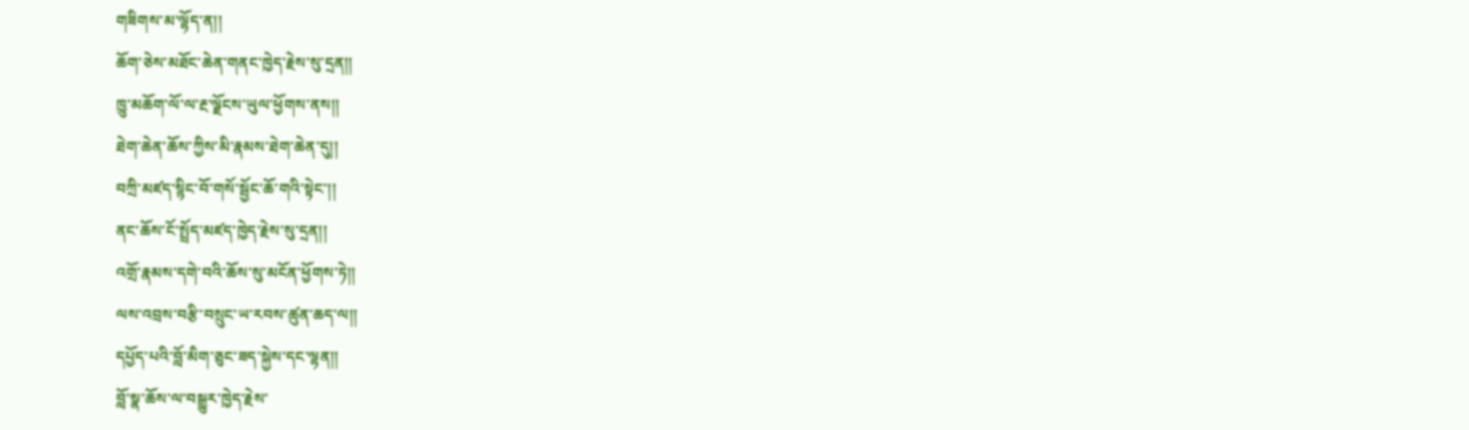གཟིགས་མ་ལྷོད་ན།།
ཆོག་ཅེས་མཐོང་ཆེན་གནང་ཁྱེད་རྗེས་སུ་དྲན།།
ཁྱུ་མཆོག་ལོ་ལ་རྔ་ལྗོངས་ཡུལ་ཕྱོགས་ནས།།
ཐེག་ཆེན་ཆོས་ཀྱིས་མི་རྣམས་ཐེག་ཆེན་དུ།།
བཀྲི་མཛད་སྙིང་བོ་གསོ་སྦྱོང་ཆོ་གའི་སྟེང་།།
ནང་ཆོས་ངོ་སྤྲོད་མཛད་ཁྱེད་རྗེས་སུ་དྲན།།
འགྲོ་རྣམས་དགེ་བའི་ཆོས་སུ་མངོན་ཕྱོགས་ཏེ།།
ལས་འབྲས་བརྩི་བསྲུང་ཡ་རབས་ཚུན་ཆད་ལ།།
དཔྱོད་པའི་བློ་མིག་ཅུང་ཟད་སྐྱེས་དང་ལྷན།།
བློ་སྣ་ཆོས་ལ་བསྒྱུར་ཁྱེད་རྗེས་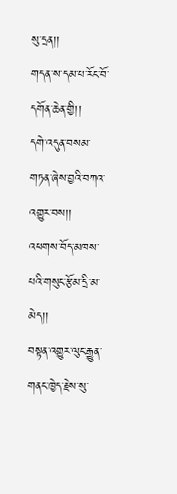སུ་དྲན།།
གདན་ས་དམ་པ་རོང་བོ་དགོན་ཆེན་གྱི།།
དགེ་འདུན་བསམ་གཏན་ཞེས་བྱའི་བཀའ་འགྱུར་བས།།
འཕགས་བོད་མཁས་པའི་གསུང་རྩོམ་དྲི་མ་མེད།།
བསྟན་འགྱུར་ལུང་རྒྱུན་གནང་ཁྱེད་རྗེས་སུ་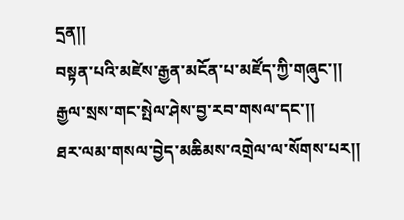དྲན།།
བསྟན་པའི་མཛེས་རྒྱན་མངོན་པ་མཛོད་ཀྱི་གཞུང་།།
རྒྱལ་སྲས་གང་སྤེལ་ཤེས་བྱ་རབ་གསལ་དང་།།
ཐར་ལམ་གསལ་བྱེད་མཆིམས་འགྲེལ་ལ་སོགས་པར།།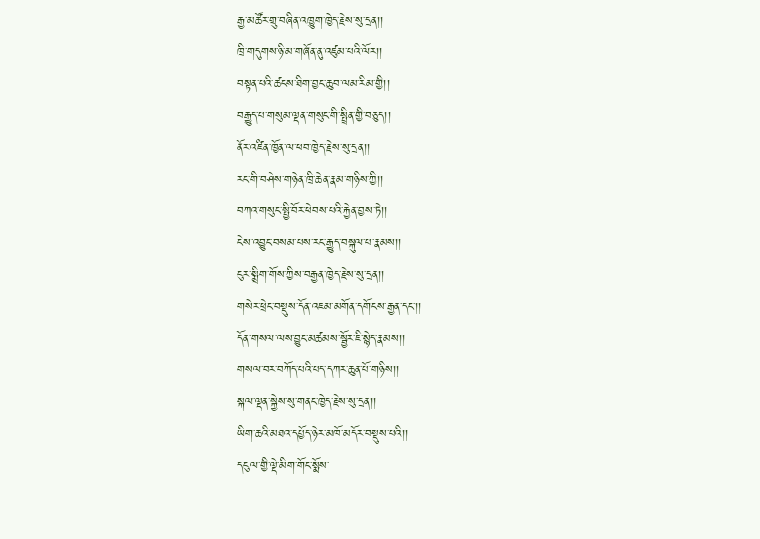རྒྱ་མཚོར་གྲུ་བཞིན་འཁྱུག་ཁྱེད་རྗེས་སུ་དྲན།།
ཁྲི་གདུགས་ཉི་མ་གཞོན་ནུ་འཛུམ་པའི་ལོར།།
བསྟན་པའི་ཚངས་ཐིག་བྱང་ཆུབ་ལམ་རིམ་གྱི།།
བརྒྱུད་པ་གསུམ་ལྡན་གསུང་གི་སྤྲིན་གྱི་བཅུད།།
ནོར་འཛིན་ཁྱོན་ལ་ཕབ་ཁྱེད་རྗེས་སུ་དྲན།།
རང་གི་བཤེས་གཉེན་ཁྲི་ཆེན་རྣམ་གཉིས་ཀྱི།།
བཀའ་གསུང་སྤྱི་བོར་ཕེབས་པའི་རྐྱེན་བྱས་ཏེ།།
ངེས་འབྱུང་བསམ་པས་རང་རྒྱུད་བསྐུལ་པ་རྣམས།།
ངུར་སྨྲིག་གོས་ཀྱིས་བརྒྱན་ཁྱེད་རྗེས་སུ་དྲན།།
གསེར་ཕྲེང་བསྡུས་དོན་འཇམ་མགོན་དགོངས་རྒྱན་དང་།།
དོན་གསལ་ལས་བྱུང་མཚམས་སྦྱོར་ཇི་སྙེད་རྣམས།།
གསལ་བར་བཀོད་པའི་པད་དཀར་ཆུན་པོ་གཉིས།།
སྐལ་ལྡན་སྐྱེས་སུ་གནང་ཁྱེད་རྗེས་སུ་དྲན།།
ཡིག་ཆའི་མཐའ་དཔྱོད་ཉེར་མཁོ་མདོར་བསྡུས་པའི།།
དངུལ་གྱི་ལྡེ་མིག་གོང་སྨོས་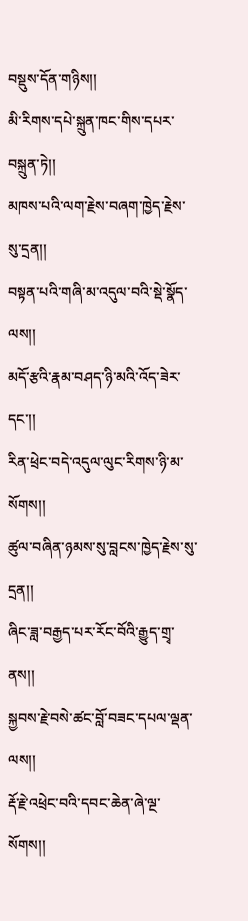བསྡུས་དོན་གཉིས།།
མི་རིགས་དཔེ་སྐྲུན་ཁང་གིས་དཔར་བསྐྲུན་ཏེ།།
མཁས་པའི་ལག་རྗེས་བཞག་ཁྱེད་རྗེས་སུ་དྲན།།
བསྟན་པའི་གཞི་མ་འདུལ་བའི་སྡེ་སྣོད་ལས།།
མདོ་རྩའི་རྣམ་བཤད་ཉི་མའི་འོད་ཟེར་དང་།།
རིན་ཕྲེང་བདེ་འདུལ་ལུང་རིགས་ཉི་མ་སོགས།།
ཚུལ་བཞིན་ཉམས་སུ་བླངས་ཁྱེད་རྗེས་སུ་དྲན།།
ཞིང་ཟླ་བརྒྱད་པར་རོང་བོའི་རྒྱུད་གྲྭ་ནས།།
སྐྱབས་རྗེ་བསེ་ཚང་བློ་བཟང་དཔལ་ལྡན་ལས།།
རྡོ་རྗེ་འཕྲེང་བའི་དབང་ཆེན་ཞེ་ལྔ་སོགས།།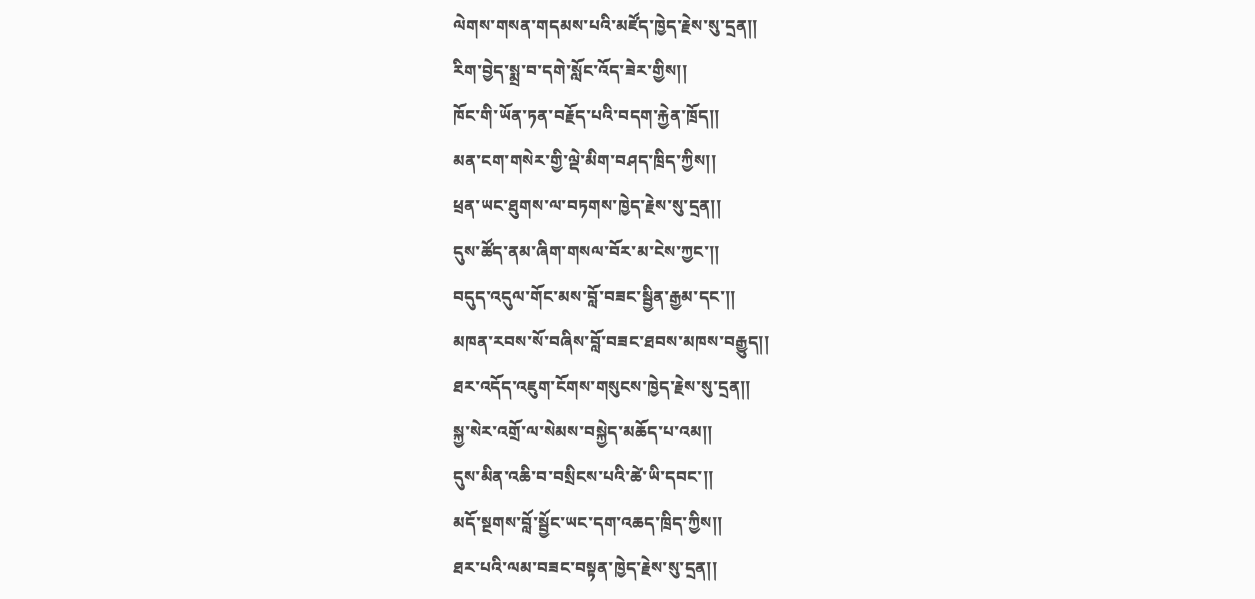ལེགས་གསན་གདམས་པའི་མཛོད་ཁྱེད་རྗེས་སུ་དྲན།།
རིག་བྱེད་སྨྲ་བ་དགེ་སློང་འོད་ཟེར་གྱིས།།
ཁོང་གི་ཡོན་ཏན་བརྗོད་པའི་བདག་རྐྱེན་ཁྲོད།།
མན་ངག་གསེར་གྱི་ལྡེ་མིག་བཤད་ཁྲིད་ཀྱིས།།
ཕྲན་ཡང་ཐུགས་ལ་བཏགས་ཁྱེད་རྗེས་སུ་དྲན།།
དུས་ཚོད་ནམ་ཞིག་གསལ་བོར་མ་ངེས་ཀྱང་།།
བདུད་འདུལ་གོང་མས་བློ་བཟང་སྦྱིན་རྒྱམ་དང་།།
མཁན་རབས་སོ་བཞིས་བློ་བཟང་ཐབས་མཁས་བརྒྱུད།།
ཐར་འདོད་འཇུག་ངོགས་གསུངས་ཁྱེད་རྗེས་སུ་དྲན།།
སྐྱ་སེར་འགྲོ་ལ་སེམས་བསྐྱེད་མཆོད་པ་འམ།།
དུས་མིན་འཆི་བ་བསྲིངས་པའི་ཚེ་ཡི་དབང་།།
མདོ་སྔགས་བློ་སྦྱོང་ཡང་དག་འཆད་ཁྲིད་ཀྱིས།།
ཐར་པའི་ལམ་བཟང་བསྟན་ཁྱེད་རྗེས་སུ་དྲན།།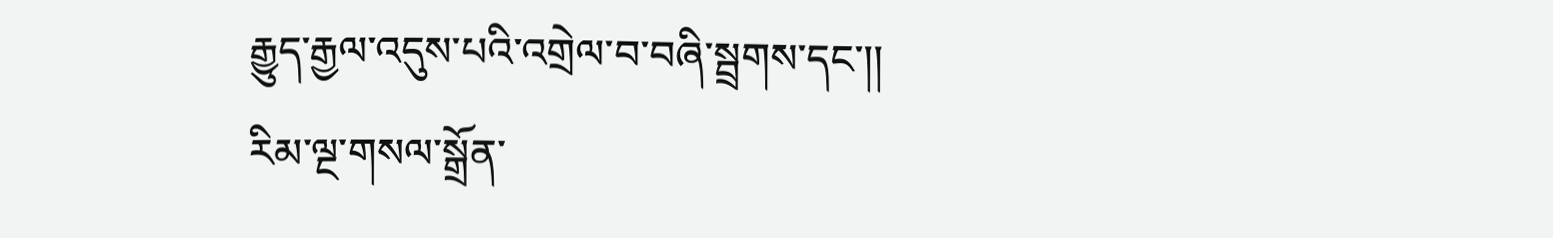རྒྱུད་རྒྱལ་འདུས་པའི་འགྲེལ་བ་བཞི་སྦྲགས་དང་།།
རིམ་ལྔ་གསལ་སྒྲོན་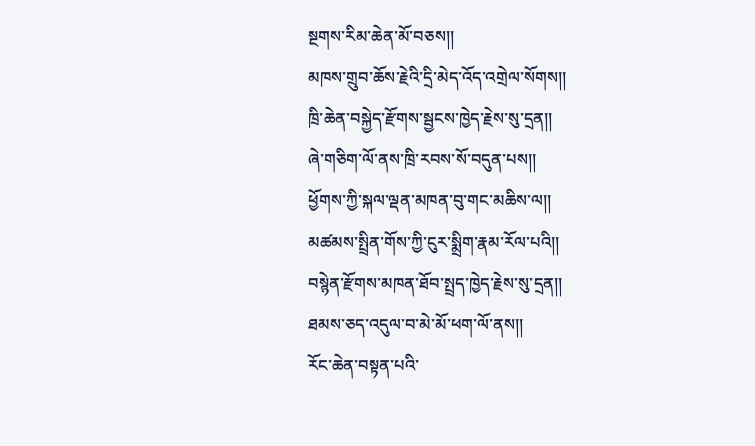སྔགས་རིམ་ཆེན་མོ་བཅས།།
མཁས་གྲུབ་ཆོས་རྗེའི་དྲི་མེད་འོད་འགྲེལ་སོགས།།
ཁྲི་ཆེན་བསྐྱེད་རྫོགས་སྦྱངས་ཁྱེད་རྗེས་སུ་དྲན།།
ཞེ་གཅིག་ལོ་ནས་ཁྲི་རབས་སོ་བདུན་པས།།
ཕྱོགས་ཀྱི་སྐལ་ལྡན་མཁན་བུ་གང་མཆིས་ལ།།
མཚམས་སྤྲིན་གོས་ཀྱི་ངུར་སྨྲིག་རྣམ་རོལ་པའི།།
བསྙེན་རྫོགས་མཁན་ཐོབ་སྤྲད་ཁྱེད་རྗེས་སུ་དྲན།།
ཐམས་ཅད་འདུལ་བ་མེ་མོ་ཕག་ལོ་ནས།།
རོང་ཆེན་བསྟན་པའི་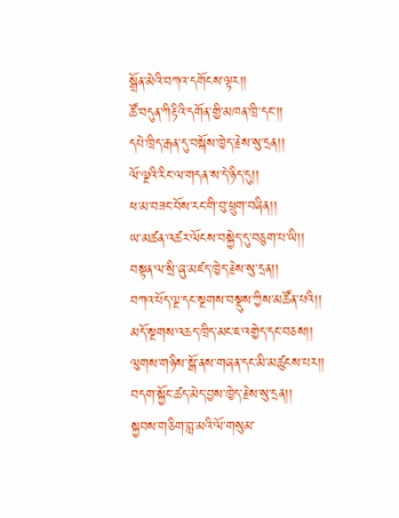སྒྲོན་མེའི་བཀའ་དགོངས་ལྟར།།
ཚོ་བདུན་ཀིརྟིའི་དགོན་གྱི་མཁན་ཁྲི་དང་།།
དཔེ་ཁྲིད་རྒན་དུ་བསྐོས་ཁྱེད་རྗེས་སུ་དྲན།།
ལོ་ལྔའི་རིང་ལ་གདན་ས་དེ་ཉིད་དུ།།
ཕ་མ་བཟང་བོས་རང་གི་བུ་ཕྲུག་བཞིན།།
ཡ་མཚན་འཚར་ལོངས་བསྐྱེད་དུ་བཅུག་པ་ཡི།།
བསྟན་ལ་སྲི་ཞུ་མཛད་ཁྱེད་རྗེས་སུ་དྲན།།
བཀའ་པོད་ལྔ་དང་སྔགས་བསྡུས་ཀྱིས་མཚོན་པའི།།
མདོ་སྔགས་འཆད་ཁྲིད་མང་ཇ་འགྱེད་དང་བཅས།།
ལུགས་གཉིས་སྒོ་ནས་གཞན་དང་མི་མཚུངས་པར།།
བདག་སྐྱོང་ཚད་མེད་བྱས་ཁྱེད་རྗེས་སུ་དྲན།།
སྐྱབས་གཅིག་བླ་མའི་ལོ་གསུམ་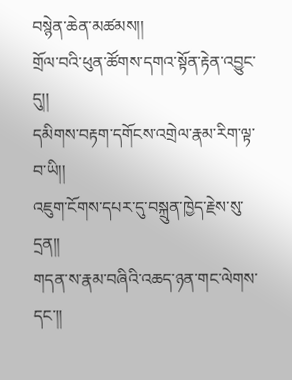བསྙེན་ཆེན་མཚམས།།
གྲོལ་བའི་ཕུན་ཚོགས་དགའ་སྟོན་རྟེན་འབྱུང་དུ།།
དམིགས་བརྟག་དགོངས་འགྲེལ་རྣམ་རིག་ལྟ་བ་ཡི།།
འཇུག་ངོགས་དཔར་དུ་བསྐྲུན་ཁྱེད་རྗེས་སུ་དྲན།།
གདན་ས་རྣམ་བཞིའི་འཆད་ཉན་གང་ལེགས་དང་།།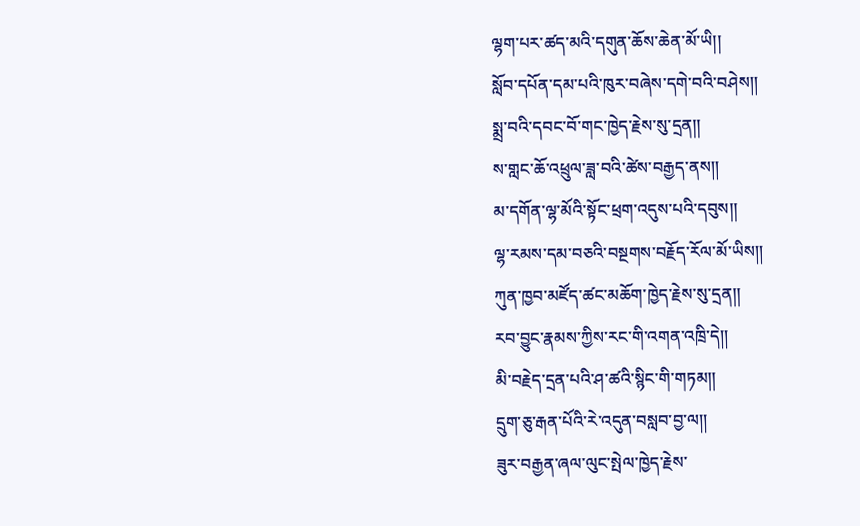ལྷག་པར་ཚད་མའི་དགུན་ཆོས་ཆེན་མོ་ཡི།།
སློབ་དཔོན་དམ་པའི་ཁུར་བཞེས་དགེ་བའི་བཤེས།།
སྨྲ་བའི་དབང་བོ་གང་ཁྱེད་རྗེས་སུ་དྲན།།
ས་གླང་ཆོ་འཕྲུལ་ཟླ་བའི་ཚེས་བརྒྱད་ནས།།
མ་དགོན་ལྷ་མོའི་སྟོང་ཕྲག་འདུས་པའི་དབུས།།
ལྷ་རམས་དམ་བཅའི་བསྔགས་བརྗོད་རོལ་མོ་ཡིས།།
ཀུན་ཁྱབ་མཛོད་ཚང་མཆོག་ཁྱེད་རྗེས་སུ་དྲན།།
རབ་བྱུང་རྣམས་ཀྱིས་རང་གི་འགན་འཁྲི་དེ།།
མི་བརྗེད་དྲན་པའི་ཤ་ཚའི་སྙིང་གི་གཏམ།།
དྲུག་ཅུ་རྒན་པོའི་རེ་འདུན་བསླབ་བྱ་ལ།།
ཟུར་བརྒྱན་ཞལ་ལུང་སྤེལ་ཁྱེད་རྗེས་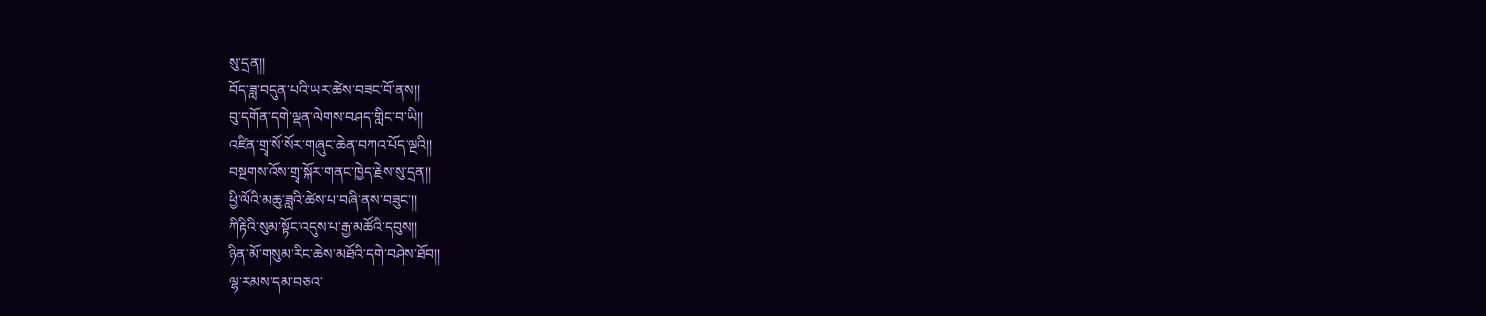སུ་དྲན།།
བོད་ཟླ་བདུན་པའི་ཡར་ཚེས་བཟང་བོ་ནས།།
བུ་དགོན་དགེ་ལྡན་ལེགས་བཤད་གླིང་བ་ཡི།།
འཛིན་གྲྭ་སོ་སོར་གཞུང་ཆེན་བཀའ་པོད་ལྔའི།།
བསྔགས་འོས་གྲྭ་སྐོར་གནང་ཁྱེད་རྗེས་སུ་དྲན།།
ཕྱི་ལོའི་མཆུ་ཟླའི་ཚེས་པ་བཞི་ནས་བཟུང་།།
ཀིརྟིའི་སུམ་སྟོང་འདུས་པ་རྒྱ་མཚོའི་དབུས།།
ཉིན་མོ་གསུམ་རིང་ཆེས་མཐོའི་དགེ་བཤེས་ཐོབ།།
ལྷ་རམས་དམ་བཅའ་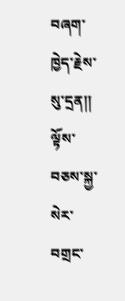བཞག་ཁྱེད་རྗེས་སུ་དྲན།།
ལྟོས་བཅས་སྐྱ་སེར་བགྲང་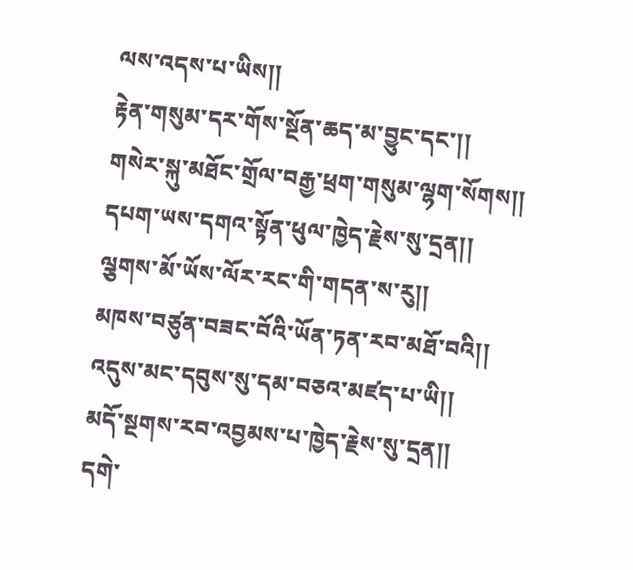ལས་འདས་པ་ཡིས།།
རྟེན་གསུམ་དར་གོས་སྔོན་ཆད་མ་བྱུང་དང་།།
གསེར་སྐུ་མཐོང་གྲོལ་བརྒྱ་ཕྲག་གསུམ་ལྷག་སོགས།།
དཔག་ཡས་དགའ་སྟོན་ཕུལ་ཁྱེད་རྗེས་སུ་དྲན།།
ལྕགས་མོ་ཡོས་ལོར་རང་གི་གདན་ས་རུ།།
མཁས་བཙུན་བཟང་བོའི་ཡོན་ཏན་རབ་མཐོ་བའི།།
འདུས་མང་དབུས་སུ་དམ་བཅའ་མཛད་པ་ཡི།།
མདོ་སྔགས་རབ་འབྱམས་པ་ཁྱེད་རྗེས་སུ་དྲན།།
དགེ་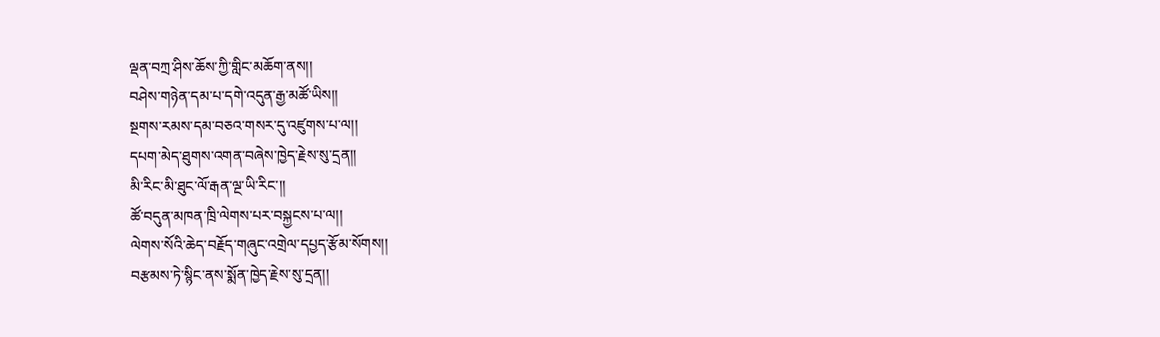ལྡན་བཀྲ་ཤིས་ཆོས་ཀྱི་གླིང་མཆོག་ནས།།
བཤེས་གཉེན་དམ་པ་དགེ་འདུན་རྒྱ་མཚོ་ཡིས།།
སྔགས་རམས་དམ་བཅའ་གསར་དུ་འཛུགས་པ་ལ།།
དཔག་མེད་ཐུགས་འགན་བཞེས་ཁྱེད་རྗེས་སུ་དྲན།།
མི་རིང་མི་ཐུང་ལོ་རྒན་ལྔ་ཡི་རིང་།།
ཚོ་བདུན་མཁན་ཁྲི་ལེགས་པར་བསྐྱངས་པ་ལ།།
ལེགས་སོའི་ཆེད་བརྗོད་གཞུང་འགྲེལ་དཔྱད་རྩོམ་སོགས།།
བརྩམས་ཏེ་སྙིང་ནས་སྨོན་ཁྱེད་རྗེས་སུ་དྲན།།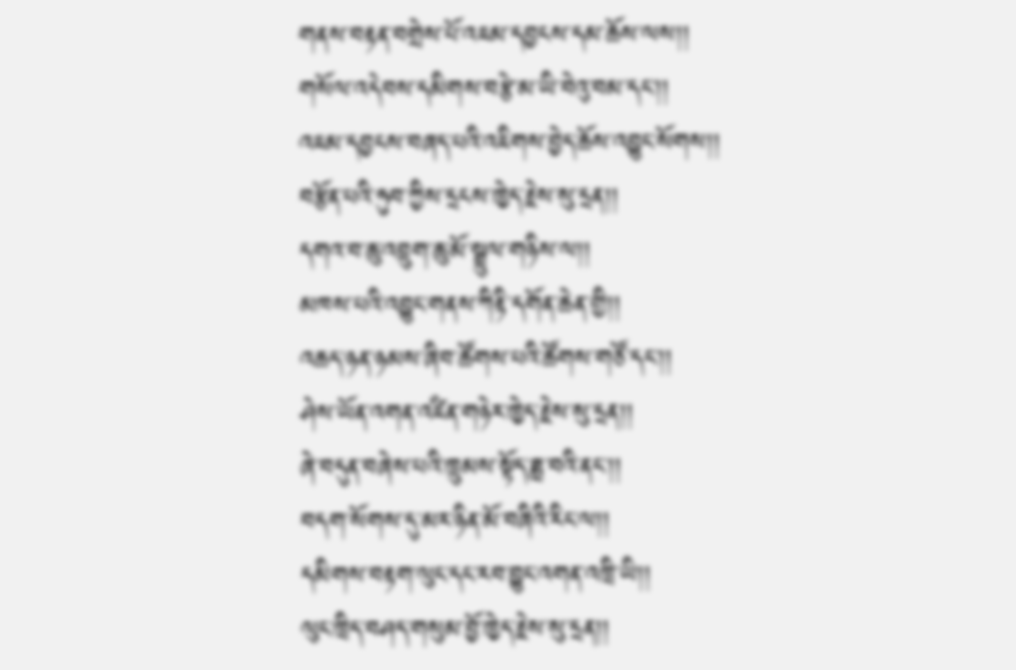གནས་བརྟན་བགྲེས་པོ་འཇམ་དབྱངས་དམ་ཆོས་ལས།།
གསོལ་འདེབས་དམིགས་བརྩེ་མ་ཡི་བེའུ་བམ་དང་།།
འཇམ་དབྱངས་བཞད་པའི་འཇིགས་བྱེད་ཆོས་འབྱུང་སོགས།།
བརྩོན་པའི་ཧུབ་ཀྱིས་དྲངས་ཁྱེད་རྗེས་སུ་དྲན།།
དགའ་བ་ཆུ་འབྲུག་ཆུ་མོ་སྦྲུལ་གཉིས་ལ།།
མཁས་པའི་འབྱུང་གནས་ཀིརྟི་དགོན་ཆེན་གྱི།།
འཆད་ཉན་ཉམས་ཞིབ་ཚོགས་པའི་ཚོགས་གཙོ་དང་།།
ཤེས་ཡོན་འགན་འཛིན་གཉེར་ཁྱེད་རྗེས་སུ་དྲན།།
ཞེ་བདུན་བཞེས་པའི་ཁྲུམས་སྟོད་ཟླ་བའི་ནང་།།
བདག་སོགས་དུ་མར་ཉིན་མོ་བཞིའི་རིང་ལ།།
དམིགས་བརྟག་ལུང་དང་རབ་བྱུང་འགན་འཁྲི་ཡི།།
ལུང་ཁྲིད་བཤད་གསུམ་བྱོ་ཁྱེད་རྗེས་སུ་དྲན།།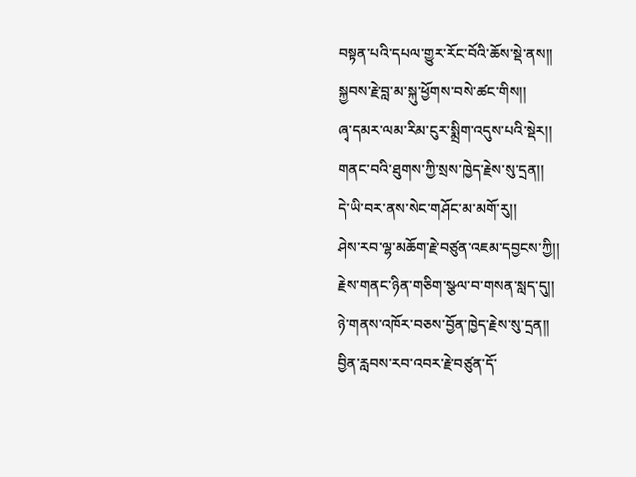བསྟན་པའི་དཔལ་གྱུར་རོང་བོའི་ཆོས་སྡེ་ནས།།
སྐྱབས་རྗེ་བླ་མ་སྐུ་ཕྱོགས་བསེ་ཚང་གིས།།
ཞྭ་དམར་ལམ་རིམ་ངུར་སྨྲིག་འདུས་པའི་སྡེར།།
གནང་བའི་ཐུགས་ཀྱི་སྲས་ཁྱེད་རྗེས་སུ་དྲན།།
དེ་ཡི་བར་ནས་སེང་གཤོང་མ་མགོ་རུ།།
ཤེས་རབ་ལྷ་མཆོག་རྗེ་བཙུན་འཇམ་དབྱངས་ཀྱི།།
རྗེས་གནང་ཉིན་གཅིག་སྩལ་བ་གསན་སླད་དུ།།
ཉེ་གནས་འཁོར་བཅས་བྱོན་ཁྱེད་རྗེས་སུ་དྲན།།
བྱིན་རླབས་རབ་འབར་རྗེ་བཙུན་དོ་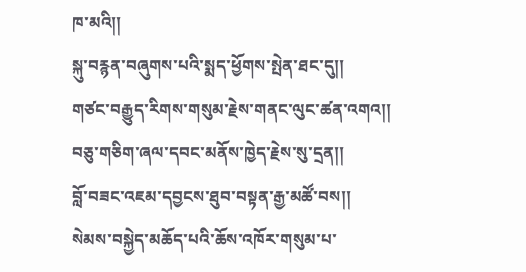ཁ་མའི།།
སྐུ་བརྙན་བཞུགས་པའི་སྨད་ཕྱོགས་སྤེན་ཐང་དུ།།
གཙང་བརྒྱུད་རིགས་གསུམ་རྗེས་གནང་ལུང་ཚན་འགའ།།
བཅུ་གཅིག་ཞལ་དབང་མནོས་ཁྱེད་རྗེས་སུ་དྲན།།
བློ་བཟང་འཇམ་དབྱངས་ཐུབ་བསྟན་རྒྱ་མཚོ་བས།།
སེམས་བསྐྱེད་མཆོད་པའི་ཆོས་འཁོར་གསུམ་པ་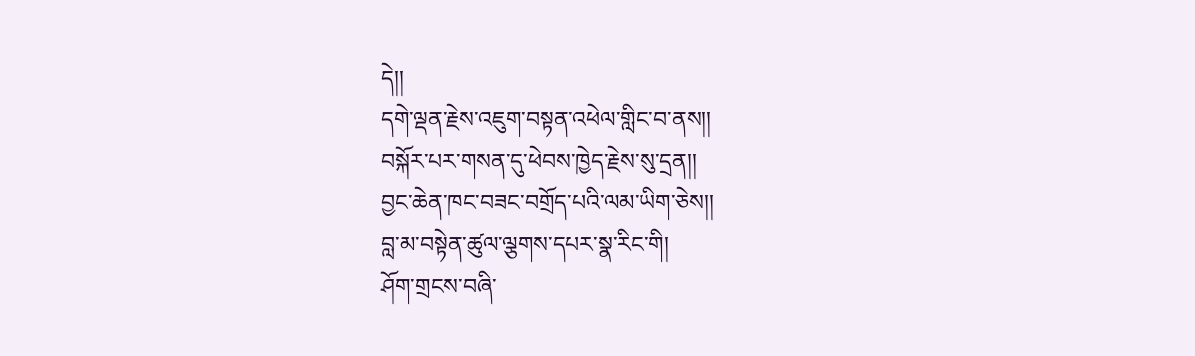དེ།།
དགེ་ལྡན་རྗེས་འཇུག་བསྟན་འཕེལ་གླིང་བ་ནས།།
བསྐོར་པར་གསན་དུ་ཕེབས་ཁྱེད་རྗེས་སུ་དྲན།།
བྱང་ཆེན་ཁང་བཟང་བགྲོད་པའི་ལམ་ཡིག་ཅེས།།
བླ་མ་བསྟེན་ཚུལ་ལྕགས་དཔར་སྣ་རིང་གི།
ཤོག་གྲངས་བཞི་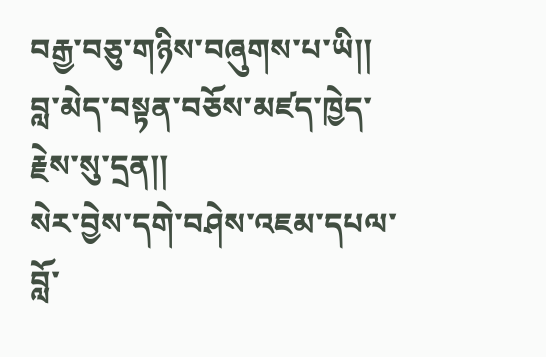བརྒྱ་བཅུ་གཉིས་བཞུགས་པ་ཡི།།
བླ་མེད་བསྟན་བཅོས་མཛད་ཁྱེད་རྗེས་སུ་དྲན།།
སེར་བྱེས་དགེ་བཤེས་འཇམ་དཔལ་བློ་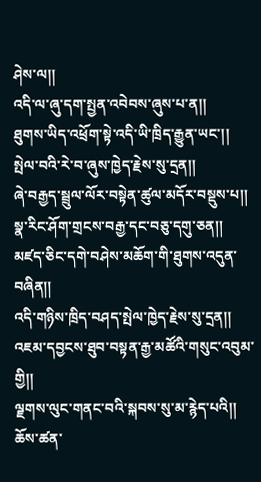ཤེས་ལ།།
འདི་ལ་ཞུ་དག་སྤྱན་འབེབས་ཞུས་པ་ན།།
ཐུགས་ཡིད་འཕྲོག་སྟེ་འདི་ཡི་ཁྲིད་རྒྱུན་ཡང་།།
སྤེལ་བའི་རེ་བ་ཞུས་ཁྱེད་རྗེས་སུ་དྲན།།
ཞེ་བརྒྱད་སྦྲུལ་ལོར་བསྟེན་ཚུལ་མདོར་བསྡུས་པ།།
སྣ་རིང་ཤོག་གྲངས་བརྒྱ་དང་བཅུ་དགུ་ཅན།།
མཛད་ཅིང་དགེ་བཤེས་མཆོག་གི་ཐུགས་འདུན་བཞིན།།
འདི་གཉིས་ཁྲིད་བཤད་སྤེལ་ཁྱེད་རྗེས་སུ་དྲན།།
འཇམ་དབྱངས་ཐུབ་བསྟན་རྒྱ་མཚོའི་གསུང་འབུམ་གྱི།།
ལྗགས་ལུང་གནང་བའི་སྐབས་སུ་མ་རྙེད་པའི།།
ཆོས་ཚན་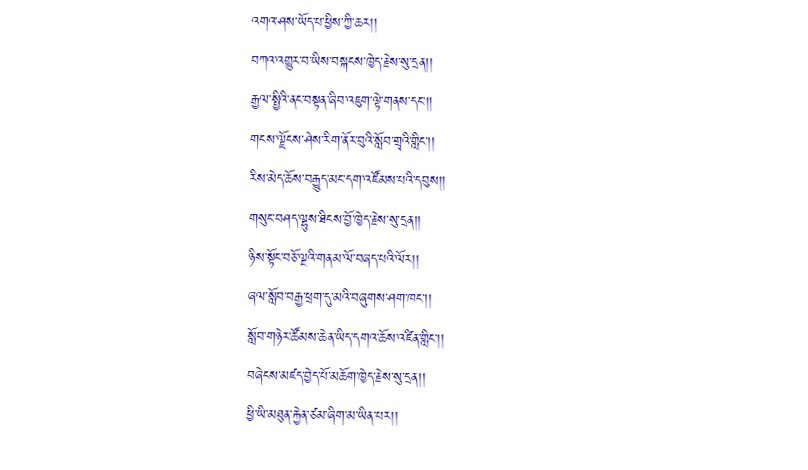འགའ་ཤས་ཡོད་པ་ཕྱིས་ཀྱི་ཆར།།
བཀའ་འགྱུར་བ་ཡིས་བསྐངས་ཁྱེད་རྗེས་སུ་དྲན།།
རྒྱལ་སྤྱིའི་ནང་བསྟན་ཞིབ་འཇུག་ལྟེ་གནས་དང་།།
གངས་ལྗོངས་ཤེས་རིག་ནོར་བུའི་སློབ་གྲྭའི་གླིང་།།
རིས་མེད་ཆོས་བརྒྱུད་མང་དག་འཛོམས་པའི་དབུས།།
གསུང་བཤད་ལྷུས་ཐིངས་བྱོ་ཁྱེད་རྗེས་སུ་དྲན།།
ཉིས་སྟོང་བཅོ་ལྔའི་གནམ་ལོ་བཞད་པའི་ལོར།།
ཞལ་སློབ་བརྒྱ་ཕྲག་དུ་མའི་བཞུགས་ཤག་ཁང་།།
སློབ་གཉེར་ཚོམས་ཆེན་ཡིད་དགའ་ཆོས་འཛིན་གླིང་།།
བཞེངས་མཛད་བྱེད་པོ་མཆོག་ཁྱེད་རྗེས་སུ་དྲན།།
ཕྱི་ཡི་མཐུན་རྐྱེན་ཙམ་ཞིག་མ་ཡིན་པར།།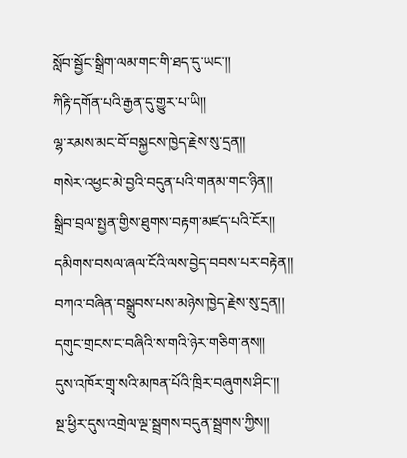སློབ་སྦྱོང་སྒྲིག་ལམ་གང་གི་ཐད་དུ་ཡང་།།
ཀིརྟི་དགོན་པའི་རྒྱན་དུ་གྱུར་པ་ཡི།།
ལྷ་རམས་མང་བོ་བསྐྱངས་ཁྱེད་རྗེས་སུ་དྲན།།
གསེར་འཕྱང་མེ་བྱའི་བདུན་པའི་གནམ་གང་ཉིན།།
སྒྲིབ་བྲལ་སྤྱན་གྱིས་ཐུགས་བརྟག་མཛད་པའི་ངོར།།
དམིགས་བསལ་ཞལ་ངོའི་ལས་བྱེད་བབས་པར་བརྟེན།།
བཀའ་བཞིན་བསྒྲུབས་པས་མཉེས་ཁྱེད་རྗེས་སུ་དྲན།།
དགུང་གྲངས་ང་བཞིའི་ས་གའི་ཉེར་གཅིག་ནས།།
དུས་འཁོར་གྲྭ་སའི་མཁན་པོའི་ཁྲིར་བཞུགས་ཤིང་།།
སྔ་ཕྱིར་དུས་འགྲེལ་ལྔ་སྦྲགས་བདུན་སྦྲགས་ཀྱིས།།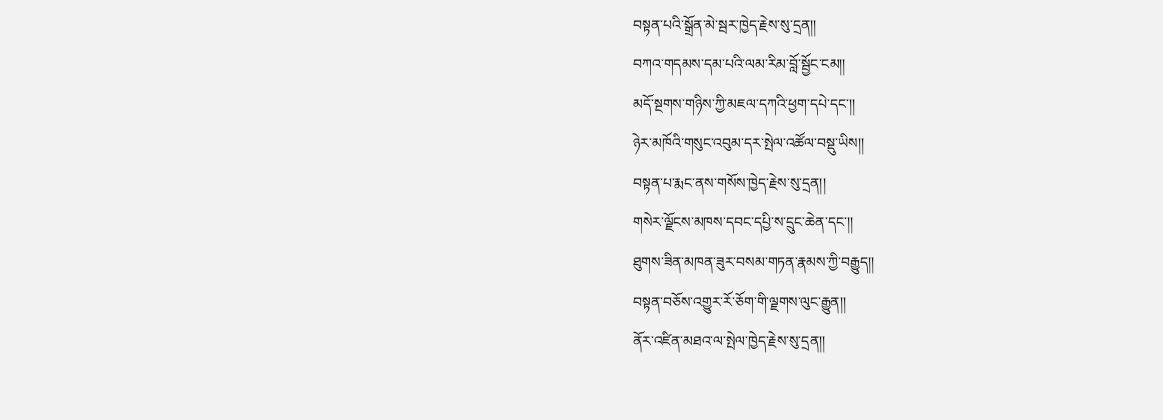བསྟན་པའི་སྒྲོན་མེ་སྦར་ཁྱེད་རྗེས་སུ་དྲན།།
བཀའ་གདམས་དམ་པའི་ལམ་རིམ་བློ་སྦྱོང་ངམ།།
མདོ་སྔགས་གཉིས་ཀྱི་མཇལ་དཀའི་ཕྱག་དཔེ་དང་།།
ཉེར་མཁོའི་གསུང་འབུམ་དར་སྤེལ་འཚོལ་བསྡུ་ཡིས།།
བསྟན་པ་རྨང་ནས་གསོས་ཁྱེད་རྗེས་སུ་དྲན།།
གསེར་ལྗོངས་མཁས་དབང་དཔྱི་ས་དྲུང་ཆེན་དང་།།
ཐུགས་ཟིན་མཁན་ཟུར་བསམ་གཏན་རྣམས་ཀྱི་བརྒྱུད།།
བསྟན་བཅོས་འགྱུར་རོ་ཅོག་གི་ལྗགས་ལུང་རྒྱུན།།
ནོར་འཛིན་མཐའ་ལ་སྤེལ་ཁྱེད་རྗེས་སུ་དྲན།།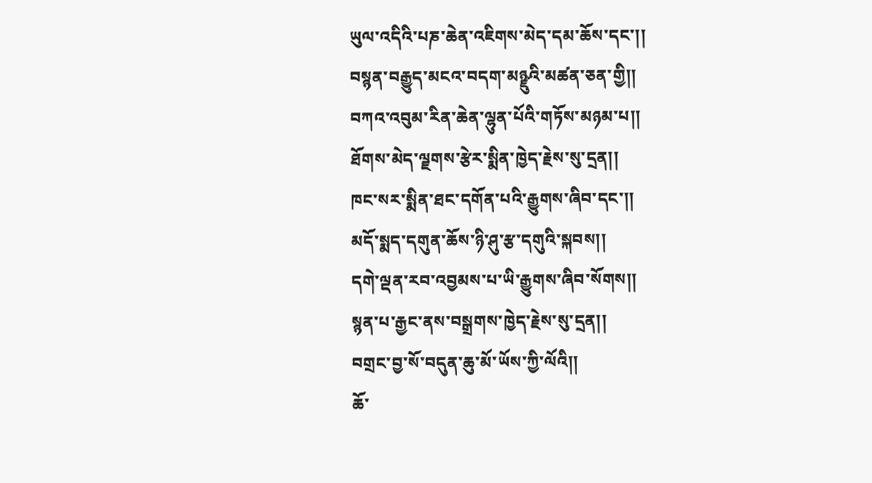ཡུལ་འདིའི་པཎ་ཆེན་འཇིགས་མེད་དམ་ཆོས་དང་།།
བསྙན་བརྒྱུད་མངའ་བདག་མཉྫུའི་མཚན་ཅན་གྱི།།
བཀའ་འབུམ་རིན་ཆེན་ལྷུན་པོའི་གཏོས་མཉམ་པ།།
ཐོགས་མེད་ལྗགས་རྩེར་སྨིན་ཁྱེད་རྗེས་སུ་དྲན།།
ཁང་སར་སྨིན་ཐང་དགོན་པའི་རྒྱུགས་ཞིབ་དང་།།
མདོ་སྨད་དགུན་ཆོས་ཉི་ཤུ་རྩ་དགུའི་སྐབས།།
དགེ་ལྡན་རབ་འབྱམས་པ་ཡི་རྒྱུགས་ཞིབ་སོགས།།
སྙན་པ་རྒྱང་ནས་བསྒྲགས་ཁྱེད་རྗེས་སུ་དྲན།།
བགྲང་བྱ་སོ་བདུན་ཆུ་མོ་ཡོས་ཀྱི་ལོའི།།
ཆོ་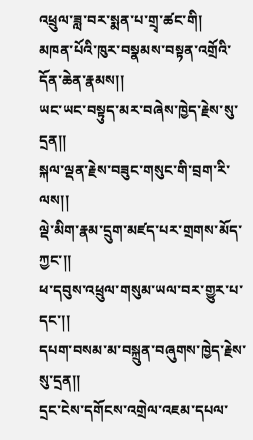འཕྲུལ་ཟླ་བར་སྨན་པ་གྲྭ་ཚང་གི།
མཁན་པོའི་ཁུར་བསྣམས་བསྟན་འགྲོའི་དོན་ཆེན་རྣམས།།
ཡང་ཡང་བསྟུད་མར་བཞེས་ཁྱེད་རྗེས་སུ་དྲན།།
སྐལ་ལྡན་རྗེས་བཟུང་གསུང་གི་བྲག་རི་ལས།།
ལྡེ་མིག་རྣམ་དྲུག་མཛད་པར་གྲགས་མོད་ཀྱང་།།
ཕ་དབུས་འཕྲུལ་གསུམ་ཡལ་བར་གྱུར་པ་དང་།།
དཔག་བསམ་མ་བསྐྲུན་བཞུགས་ཁྱེད་རྗེས་སུ་དྲན།།
དྲང་ངེས་དགོངས་འགྲེལ་འཇམ་དཔལ་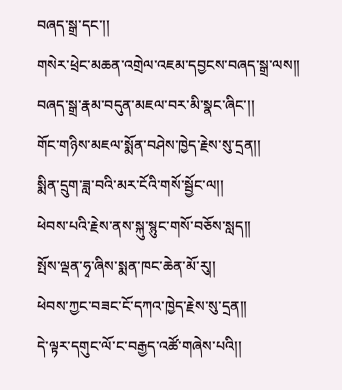བཞད་སྒྲ་དང་།།
གསེར་ཕྲེང་མཆན་འགྲེལ་འཇམ་དབྱངས་བཞད་སྒྲ་ལས།།
བཞད་སྒྲ་རྣམ་བདུན་མཇལ་བར་མི་སྣང་ཞིང་།།
གོང་གཉིས་མཇལ་སྨོན་བཤེས་ཁྱེད་རྗེས་སུ་དྲན།།
སྨིན་དྲུག་ཟླ་བའི་མར་ངོའི་གསོ་སྦྱོང་ལ།།
ཕེབས་པའི་རྗེས་ནས་སྐུ་སྙུང་གསོ་བཅོས་སླད།།
སྤོས་ལྡན་ཧྭ་ཞིས་སྨན་ཁང་ཆེན་མོ་རུ།།
ཕེབས་ཀྱང་བཟང་ངོ་དཀའ་ཁྱེད་རྗེས་སུ་དྲན།།
དེ་ལྟར་དགུང་ལོ་ང་བརྒྱད་འཚོ་གཞེས་པའི།།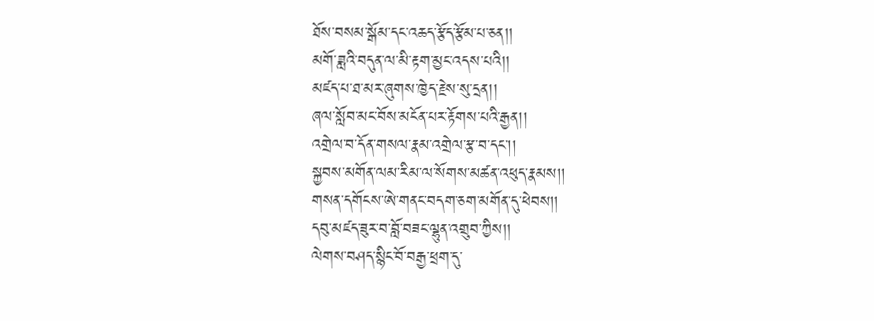ཐོས་བསམ་སྒོམ་དང་འཆད་རྩོད་རྩོམ་པ་ཅན།།
མགོ་ཟླའི་བདུན་ལ་མི་རྟག་མྱང་འདས་པའི།།
མཛད་པ་ཐ་མར་ཞུགས་ཁྱེད་རྗེས་སུ་དྲན།།
ཞལ་སློབ་མང་བོས་མངོན་པར་རྟོགས་པའི་རྒྱན།།
འགྲེལ་བ་དོན་གསལ་རྣམ་འགྲེལ་རྩ་བ་དང་།།
སྐྱབས་མགོན་ལམ་རིམ་ལ་སོགས་མཚན་འཕུད་རྣམས།།
གསན་དགོངས་ཨེ་གནང་བདག་ཅག་མགོན་དུ་ཕེབས།།
དབུ་མཛད་ཟུར་བ་བློ་བཟང་ལྷུན་འགྲུབ་ཀྱིས།།
ལེགས་བཤད་སྙིང་བོ་བརྒྱ་ཕྲག་དུ་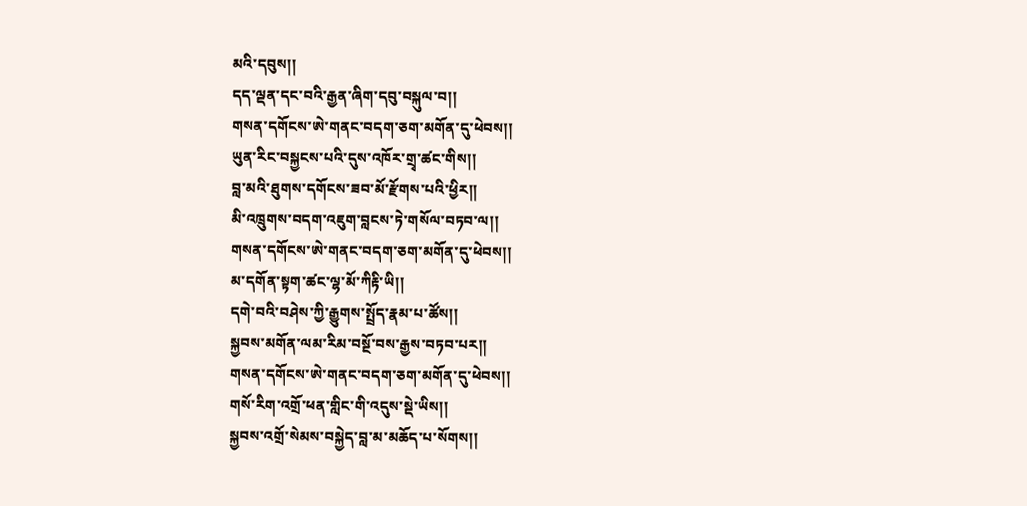མའི་དབུས།།
དད་ལྡན་དང་བའི་རྒྱན་ཞིག་དབུ་བསྐུལ་བ།།
གསན་དགོངས་ཨེ་གནང་བདག་ཅག་མགོན་དུ་ཕེབས།།
ཡུན་རིང་བསྐྱངས་པའི་དུས་འཁོར་གྲྭ་ཚང་གིས།།
བླ་མའི་ཐུགས་དགོངས་ཟབ་མོ་རྫོགས་པའི་ཕྱིར།།
མི་འཁྲུགས་བདག་འཇུག་བླངས་ཏེ་གསོལ་བཏབ་ལ།།
གསན་དགོངས་ཨེ་གནང་བདག་ཅག་མགོན་དུ་ཕེབས།།
མ་དགོན་སྟག་ཚང་ལྷ་མོ་ཀིརྟི་ཡི།།
དགེ་བའི་བཤེས་ཀྱི་རྒྱུགས་སྤྲོད་རྣམ་པ་ཚོས།།
སྐྱབས་མགོན་ལམ་རིམ་བསྔོ་བས་རྒྱས་བཏབ་པར།།
གསན་དགོངས་ཨེ་གནང་བདག་ཅག་མགོན་དུ་ཕེབས།།
གསོ་རིག་འགྲོ་ཕན་གླིང་གི་འདུས་སྡེ་ཡིས།།
སྐྱབས་འགྲོ་སེམས་བསྐྱེད་བླ་མ་མཆོད་པ་སོགས།།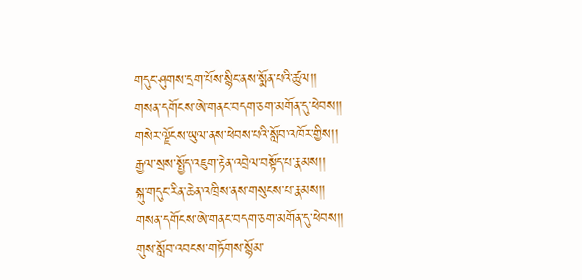གདུང་ཤུགས་དྲག་པོས་སྙིང་ནས་སྨོན་པའི་ཚུལ།།
གསན་དགོངས་ཨེ་གནང་བདག་ཅག་མགོན་དུ་ཕེབས།།
གསེར་ལྗོངས་ཡུལ་ནས་ཕེབས་པའི་སློབ་འཁོར་གྱིས།།
རྒྱལ་སྲས་སྤྱོད་འཇུག་རྟེན་འབྲེལ་བསྟོད་པ་རྣམས།།
སྐུ་གདུང་རིན་ཆེན་འཁྲིས་ནས་གསུངས་པ་རྣམས།།
གསན་དགོངས་ཨེ་གནང་བདག་ཅག་མགོན་དུ་ཕེབས།།
གུས་སློབ་འབངས་གཏོགས་སྙོམ་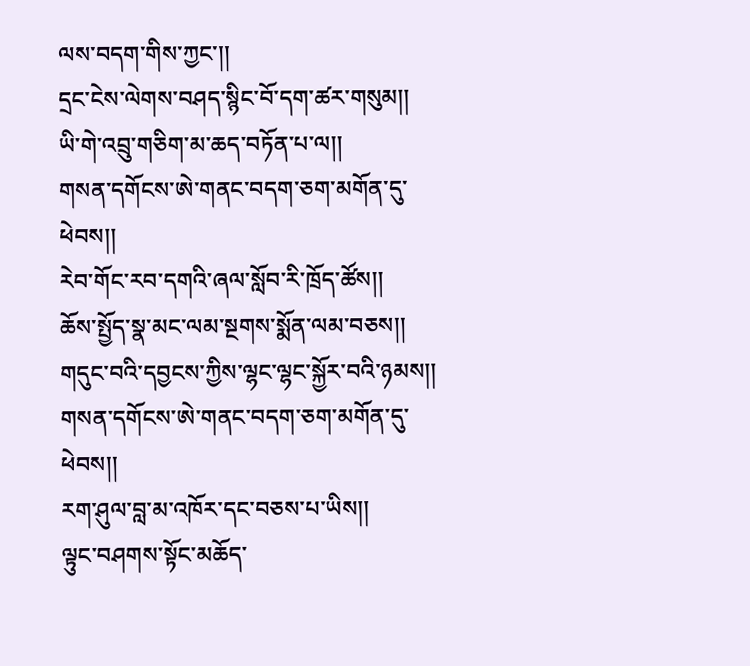ལས་བདག་གིས་ཀྱང་།།
དྲང་ངེས་ལེགས་བཤད་སྙིང་བོ་དག་ཚར་གསུམ།།
ཡི་གེ་འབྲུ་གཅིག་མ་ཆད་བཏོན་པ་ལ།།
གསན་དགོངས་ཨེ་གནང་བདག་ཅག་མགོན་དུ་ཕེབས།།
རེབ་གོང་རབ་དགའི་ཞལ་སློབ་རི་ཁྲོད་ཚོས།།
ཆོས་སྤྱོད་སྣ་མང་ལམ་སྔགས་སྨོན་ལམ་བཅས།།
གདུང་བའི་དབྱངས་ཀྱིས་ལྷང་ལྷང་སྐྱོར་བའི་ཉམས།།
གསན་དགོངས་ཨེ་གནང་བདག་ཅག་མགོན་དུ་ཕེབས།།
རག་ཤུལ་བླ་མ་འཁོར་དང་བཅས་པ་ཡིས།།
ལྟུང་བཤགས་སྟོང་མཆོད་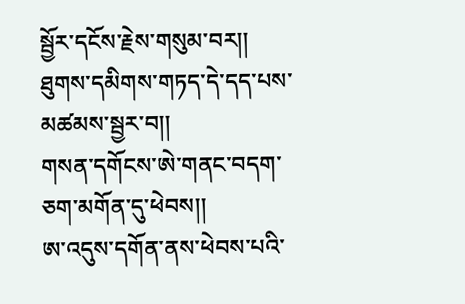སྦྱོར་དངོས་རྗེས་གསུམ་བར།།
ཐུགས་དམིགས་གཏད་དེ་དད་པས་མཚམས་སྦྱར་བ།།
གསན་དགོངས་ཨེ་གནང་བདག་ཅག་མགོན་དུ་ཕེབས།།
ཨ་འདུས་དགོན་ནས་ཕེབས་པའི་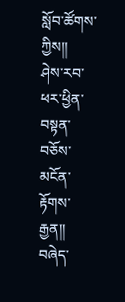སློབ་ཚོགས་ཀྱིས།།
ཤེས་རབ་ཕར་ཕྱིན་བསྟན་བཅོས་མངོན་རྟོགས་རྒྱན།།
བཞེད་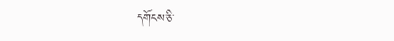དགོངས་ཅི་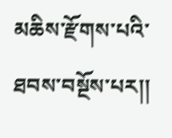མཆིས་རྫོགས་པའི་ཐབས་བསྔོས་པར།།